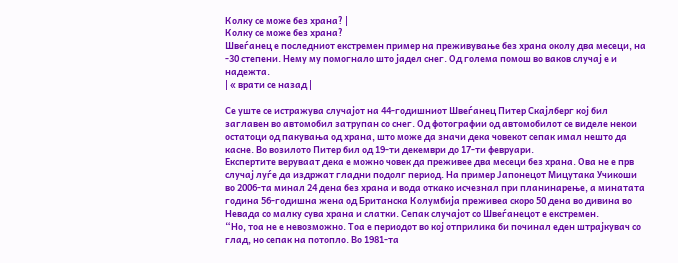Колку се може без храна? |
Колку се може без храна?
Швеѓанец е последниот екстремен пример на преживување без храна околу два месеци, на -30 степени. Нему му помогнало што јадел снег. Од голема помош во ваков случај е и надежта.
| « врати се назад |

Се уште се истражува случајот на 44-годишниот Швеѓанец Питер Скајлберг кој бил заглавен во автомобил затрупан со снег. Од фотографии од автомобилот се виделе некои остатоци од пакувања од храна, што може да значи дека човекот сепак имал нешто да касне. Во возилото Питер бил од 19-ти декември до 17-ти февруари.
Експертите веруваат дека е можно човек да преживее два месеци без храна. Ова не е прв случај луѓе да издржат гладни подолг период. На пример Јапонецот Мицутака Учикоши во 2006-та минал 24 дена без храна и вода откако исчезнал при планинарење, а минатата година 56-годишна жена од Британска Колумбија преживеа скоро 50 дена во дивина во Невада со малку сува храна и слатки. Сепак случајот со Швеѓанецот е екстремен.
“Но, тоа не е невозможно. Тоа е периодот во кој отприлика би починал еден штрајкувач со глад, но сепак на потопло. Во 1981-та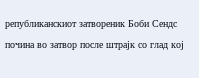републиканскиот затвореник Боби Сендс почина во затвор после штрајк со глад кој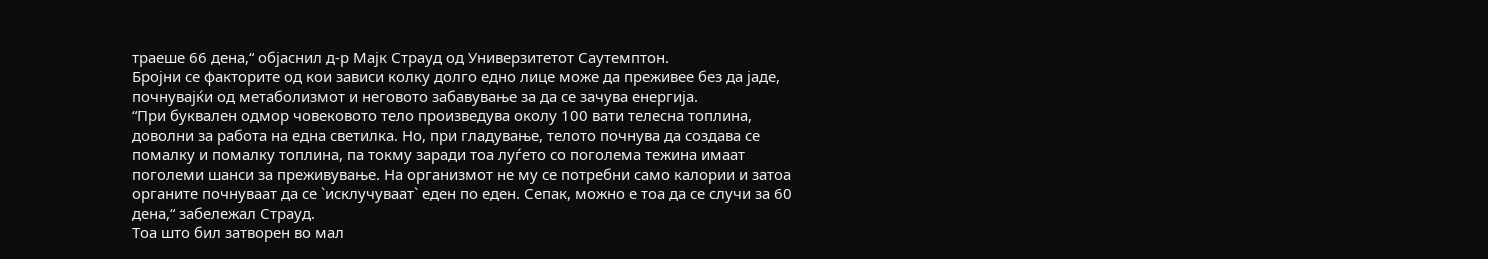траеше 66 дена,“ објаснил д-р Мајк Страуд од Универзитетот Саутемптон.
Бројни се факторите од кои зависи колку долго едно лице може да преживее без да јаде, почнувајќи од метаболизмот и неговото забавување за да се зачува енергија.
“При буквален одмор човековото тело произведува околу 100 вати телесна топлина, доволни за работа на една светилка. Но, при гладување, телото почнува да создава се помалку и помалку топлина, па токму заради тоа луѓето со поголема тежина имаат поголеми шанси за преживување. На организмот не му се потребни само калории и затоа органите почнуваат да се `исклучуваат` еден по еден. Сепак, можно е тоа да се случи за 60 дена,“ забележал Страуд.
Тоа што бил затворен во мал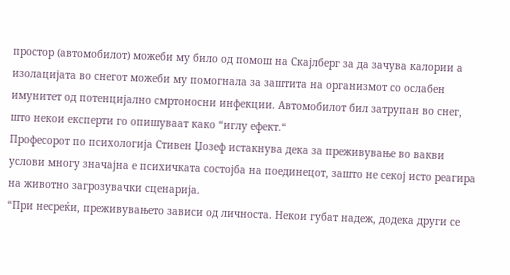простор (автомобилот) можеби му било од помош на Скајлберг за да зачува калории а изолацијата во снегот можеби му помогнала за заштита на организмот со ослабен имунитет од потенцијално смртоносни инфекции. Автомобилот бил затрупан во снег, што некои експерти го опишуваат како “иглу ефект.“
Професорот по психологија Стивен Џозеф истакнува дека за преживување во вакви услови многу значајна е психичката состојба на поединецот, зашто не секој исто реагира на животно загрозувачки сценарија.
“При несреќи, преживувањето зависи од личноста. Некои губат надеж, додека други се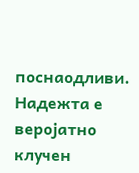поснаодливи. Надежта е веројатно клучен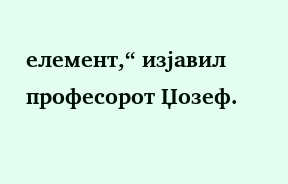елемент,“ изјавил професорот Џозеф.